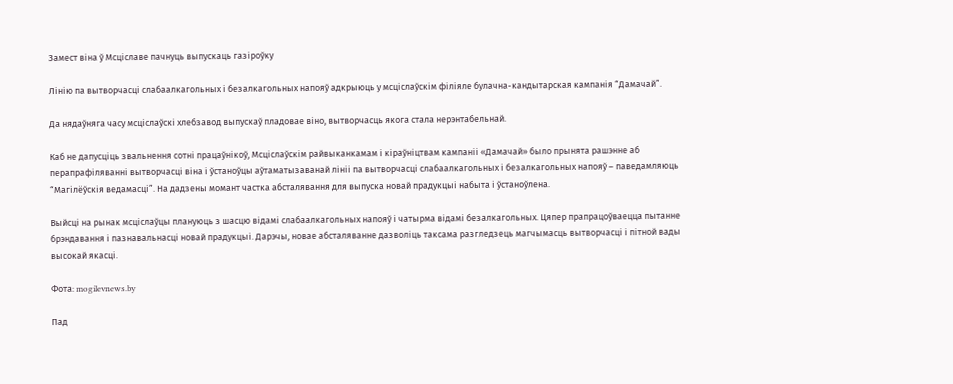Замест віна ў Мсціславе пачнуць выпускаць газіроўку

Лінію па вытворчасці слабаалкагольных і безалкагольных напояў адкрыюць у мсціслаўскім філіяле булачна-кандытарская кампанія “Дамачай”.

Да нядаўняга часу мсціслаўскі хлебзавод выпускаў пладовае віно, вытворчасць якога стала нерэнтабельнай.

Каб не дапусціць звальнення сотні працаўнікоў, Мсціслаўскім райвыканкамам і кіраўніцтвам кампаніі «Дамачай» было прынята рашэнне аб перапрафіляванні вытворчасці віна і ўстаноўцы аўтаматызаванай лініі па вытворчасці слабаалкагольных і безалкагольных напояў – паведамляюць “Магілёўскія ведамасці”. На дадзены момант частка абсталявання для выпуска новай прадукцыі набыта і ўстаноўлена.

Выйсці на рынак мсціслаўцы плануюць з шасцю відамі слабаалкагольных напояў і чатырма відамі безалкагольных. Цяпер прапрацоўваецца пытанне брэндавання і пазнавальнасці новай прадукцыі. Дарэчы, новае абсталяванне дазволіць таксама разгледзець магчымасць вытворчасці і пітной вады высокай якасці.

Фота: mogilevnews.by

Пад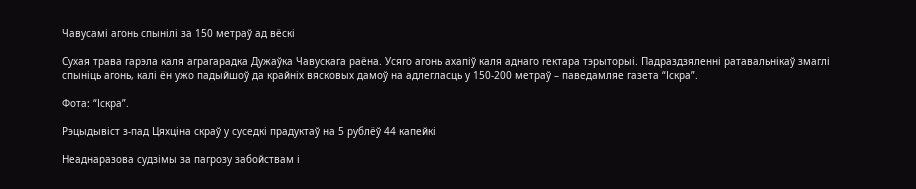Чавусамі агонь спынілі за 150 метраў ад вёскі

Сухая трава гарэла каля аграгарадка Дужаўка Чавускага раёна. Усяго агонь ахапіў каля аднаго гектара тэрыторыі. Падраздзяленні ратавальнікаў змаглі спыніць агонь, калі ён ужо падыйшоў да крайніх вясковых дамоў на адлегласць у 150-200 метраў – паведамляе газета “Іскра”.

Фота: “Іскра”.

Рэцыдывіст з-пад Цяхціна скраў у суседкі прадуктаў на 5 рублёў 44 капейкі

Неаднаразова судзімы за пагрозу забойствам і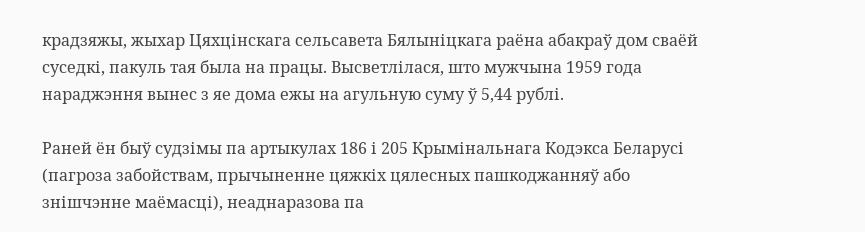крадзяжы, жыхар Цяхцінскага сельсавета Бялыніцкага раёна абакраў дом сваёй суседкі, пакуль тая была на працы. Высветлілася, што мужчына 1959 года нараджэння вынес з яе дома ежы на агульную суму ў 5,44 рублі.

Раней ён быў судзімы па артыкулах 186 і 205 Крымінальнага Кодэкса Беларусі (пагроза забойствам, прычыненне цяжкіх цялесных пашкоджанняў або знішчэнне маёмасці), неаднаразова па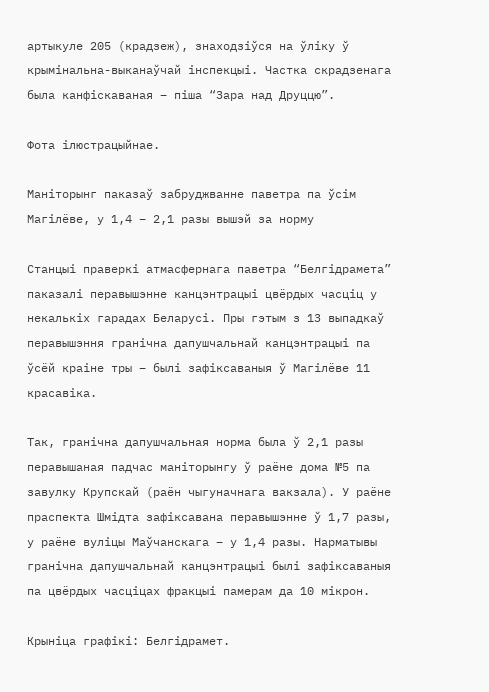артыкуле 205 (крадзеж), знаходзіўся на ўліку ў крымінальна-выканаўчай інспекцыі. Частка скрадзенага была канфіскаваная – піша “Зара над Друццю”.

Фота ілюстрацыйнае.

Маніторынг паказаў забруджванне паветра па ўсім Магілёве, у 1,4 – 2,1 разы вышэй за норму

Станцыі праверкі атмасфернага паветра “Белгідрамета” паказалі перавышэнне канцэнтрацыі цвёрдых часціц у некалькіх гарадах Беларусі. Пры гэтым з 13 выпадкаў перавышэння гранічна дапушчальнай канцэнтрацыі па ўсёй краіне тры – былі зафіксаваныя ў Магілёве 11 красавіка.

Так, гранічна дапушчальная норма была ў 2,1 разы перавышаная падчас маніторынгу ў раёне дома №5 па завулку Крупскай (раён чыгуначнага вакзала). У раёне праспекта Шмідта зафіксавана перавышэнне ў 1,7 разы, у раёне вуліцы Маўчанскага – у 1,4 разы. Нарматывы гранічна дапушчальнай канцэнтрацыі былі зафіксаваныя па цвёрдых часціцах фракцыі памерам да 10 мікрон.

Крыніца графікі: Белгідрамет.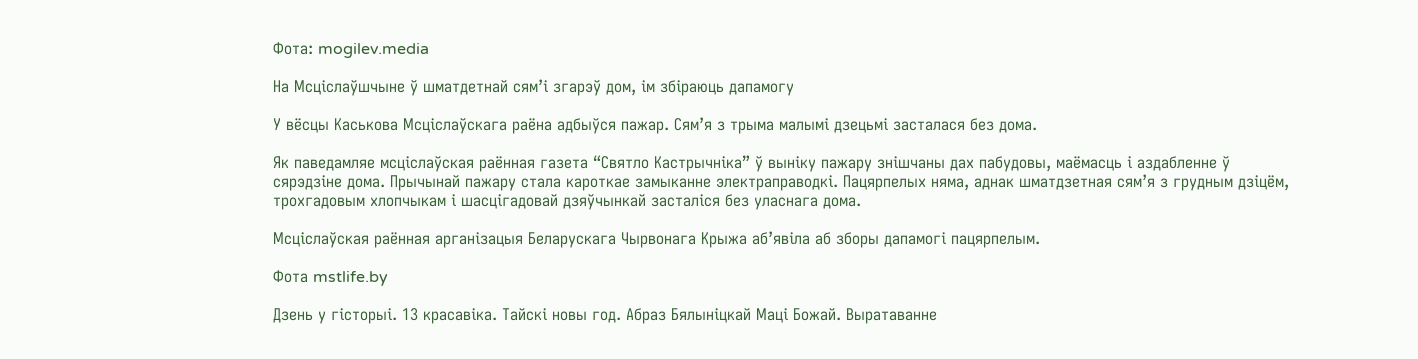Фота: mogilev.media

На Мсціслаўшчыне ў шматдетнай сям’і згарэў дом, ім збіраюць дапамогу

У вёсцы Каськова Мсціслаўскага раёна адбыўся пажар. Сям’я з трыма малымі дзецьмі засталася без дома.

Як паведамляе мсціслаўская раённая газета “Святло Кастрычніка” ў выніку пажару знішчаны дах пабудовы, маёмасць і аздабленне ў сярэдзіне дома. Прычынай пажару стала кароткае замыканне электраправодкі. Пацярпелых няма, аднак шматдзетная сям’я з грудным дзіцём, трохгадовым хлопчыкам і шасцігадовай дзяўчынкай засталіся без уласнага дома.

Мсціслаўская раённая арганізацыя Беларускага Чырвонага Крыжа аб’явіла аб зборы дапамогі пацярпелым.

Фота mstlife.by

Дзень у гісторыі. 13 красавіка. Тайскі новы год. Абраз Бялыніцкай Маці Божай. Выратаванне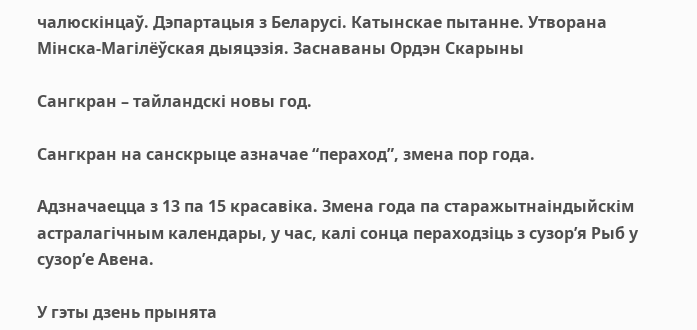чалюскінцаў. Дэпартацыя з Беларусі. Катынскае пытанне. Утворана Мінска-Магілёўская дыяцэзія. Заснаваны Ордэн Скарыны

Сангкран – тайландскі новы год.

Сангкран на санскрыце азначае “пераход”, змена пор года.

Адзначаецца з 13 па 15 красавіка. Змена года па старажытнаіндыйскім астралагічным календары, у час, калі сонца пераходзіць з сузор’я Рыб у сузор’е Авена.

У гэты дзень прынята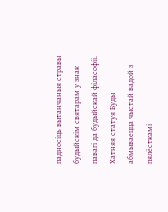падносіць вытанчаныя стравы будыйскім святарам у знак павагі да будыйскай філасофіі. Хатняя статуя Буды абмываецца чыстай вадой з пялёсткамі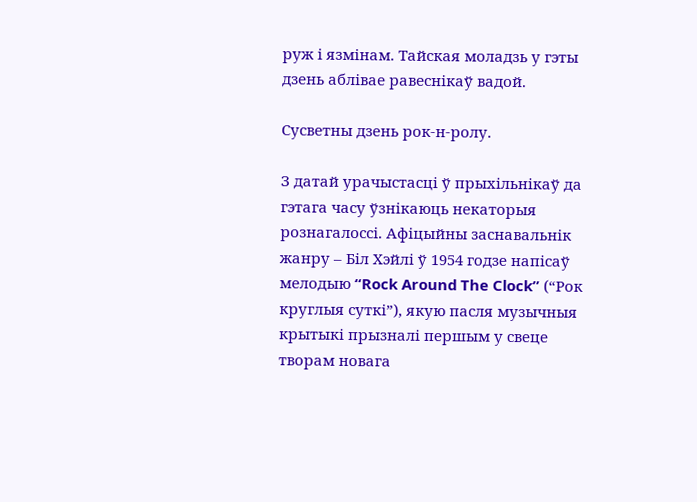руж і язмінам. Тайская моладзь у гэты дзень аблівае равеснікаў вадой.

Сусветны дзень рок-н-ролу.

З датай урачыстасці ў прыхільнікаў да гэтага часу ўзнікаюць некаторыя рознагалоссі. Афіцыйны заснавальнік жанру – Біл Хэйлі ў 1954 годзе напісаў мелодыю “Rock Around The Clock” (“Рок круглыя суткі”), якую пасля музычныя крытыкі прызналі першым у свеце творам новага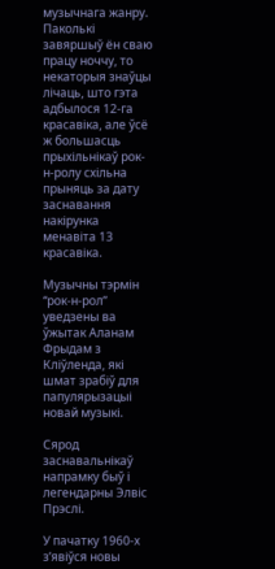музычнага жанру. Паколькі завяршыў ён сваю працу ноччу, то некаторыя знаўцы лічаць, што гэта адбылося 12-га красавіка, але ўсё ж большасць прыхільнікаў рок-н-ролу схільна прыняць за дату заснавання накірунка менавіта 13 красавіка.

Музычны тэрмін “рок-н-рол” уведзены ва ўжытак Аланам Фрыдам з Кліўленда, які шмат зрабіў для папулярызацыі новай музыкі.

Сярод заснавальнікаў напрамку быў і легендарны Элвіс Прэслі.

У пачатку 1960-х з’явіўся новы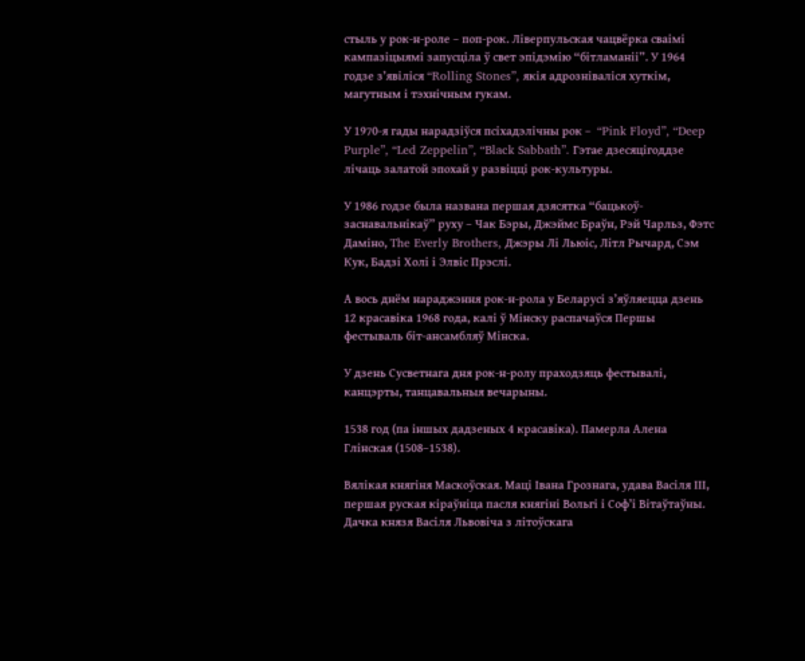стыль у рок-н-роле – поп-рок. Ліверпульская чацвёрка сваімі кампазіцыямі запусціла ў свет эпідэмію “бітламаніі”. У 1964 годзе з’явіліся “Rolling Stones”, якія адрозніваліся хуткім, магутным і тэхнічным гукам.

У 1970-я гады нарадзіўся псіхадэлічны рок –  “Pink Floyd”, “Deep Purple”, “Led Zeppelin”, “Black Sabbath”. Гэтае дзесяцігоддзе лічаць залатой эпохай у развіцці рок-культуры.

У 1986 годзе была названа першая дзясятка “бацькоў-заснавальнікаў” руху – Чак Бэры, Джэймс Браўн, Рэй Чарльз, Фэтс Даміно, The Everly Brothers, Джэры Лі Льюіс, Літл Рычард, Сэм Кук, Бадзі Холі і Элвіс Прэслі.

А вось днём нараджэння рок-н-рола у Беларусі з’яўляецца дзень 12 красавіка 1968 года, калі ў Мінску распачаўся Першы фестываль біт-ансамбляў Мінска.

У дзень Сусветнага дня рок-н-ролу праходзяць фестывалі, канцэрты, танцавальныя вечарыны.

1538 год (па іншых дадзеных 4 красавіка). Памерла Алена Глінская (1508–1538).

Вялікая княгіня Маскоўская. Маці Івана Грознага, удава Васіля ІІІ, першая руская кіраўніца пасля княгіні Вольгі і Соф’і Вітаўтаўны. Дачка князя Васіля Львовіча з літоўскага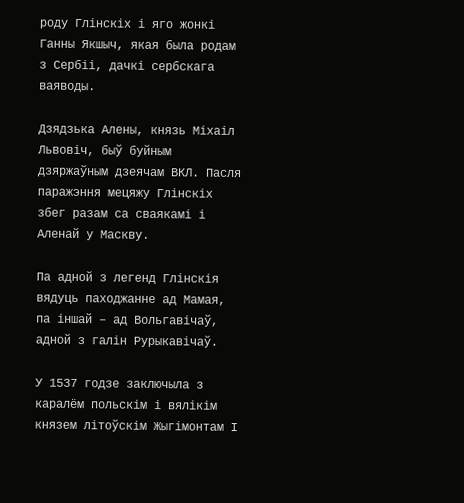роду Глінскіх і яго жонкі Ганны Якшыч, якая была родам з Сербіі, дачкі сербскага ваяводы.

Дзядзька Алены, князь Міхаіл Львовіч, быў буйным дзяржаўным дзеячам ВКЛ. Пасля паражэння мецяжу Глінскіх збег разам са сваякамі і Аленай у Маскву.

Па адной з легенд Глінскія вядуць паходжанне ад Мамая, па іншай – ад Вольгавічаў, адной з галін Рурыкавічаў.

У 1537 годзе заключыла з каралём польскім і вялікім князем літоўскім Жыгімонтам I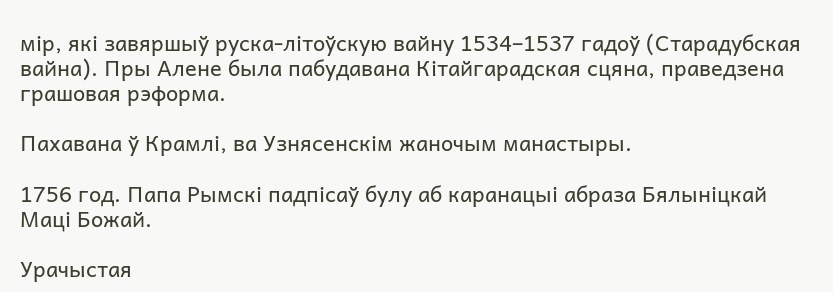мір, які завяршыў руска-літоўскую вайну 1534–1537 гадоў (Старадубская вайна). Пры Алене была пабудавана Кітайгарадская сцяна, праведзена грашовая рэформа.

Пахавана ў Крамлі, ва Узнясенскім жаночым манастыры.

1756 год. Папа Рымскі падпісаў булу аб каранацыі абраза Бялыніцкай Маці Божай.

Урачыстая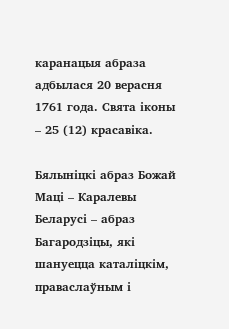каранацыя абраза адбылася 20 верасня 1761 года. Свята іконы – 25 (12) красавіка.

Бялыніцкі абраз Божай Маці – Каралевы Беларусі – абраз Багародзіцы, які шануецца каталіцкім, праваслаўным і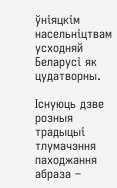ўніяцкім насельніцтвам усходняй Беларусі як цудатворны.

Існуюць дзве розныя традыцыі тлумачэння паходжання абраза –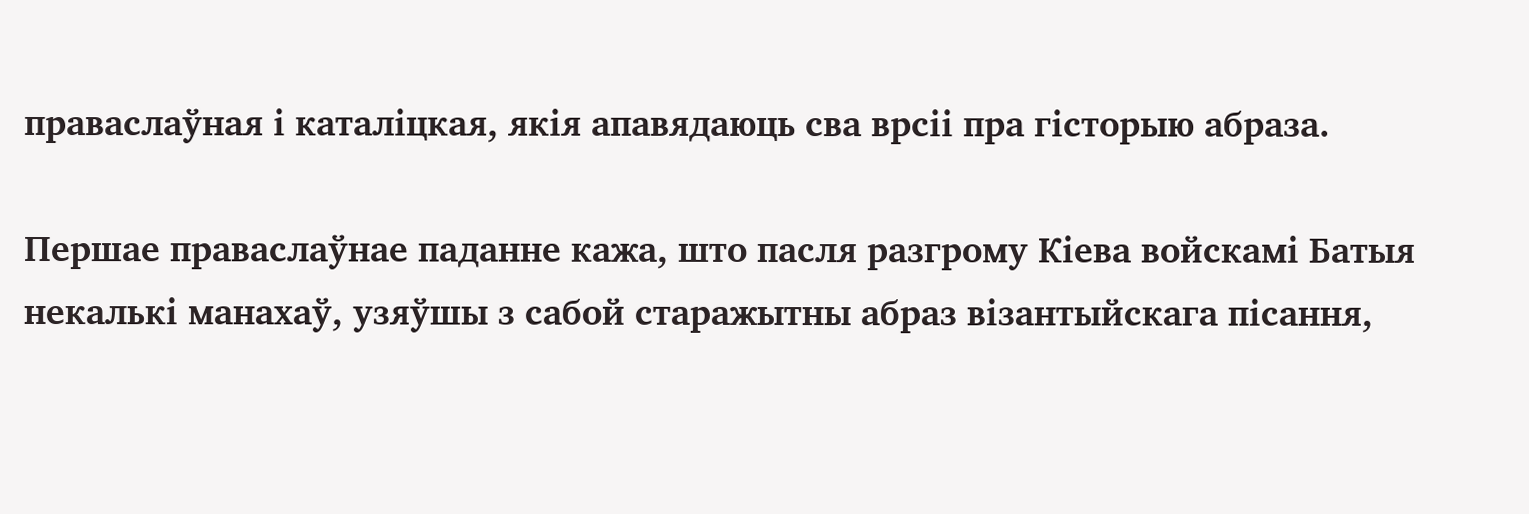праваслаўная і каталіцкая, якія апавядаюць сва врсіі пра гісторыю абраза.

Першае праваслаўнае паданне кажа, што пасля разгрому Кіева войскамі Батыя некалькі манахаў, узяўшы з сабой старажытны абраз візантыйскага пісання,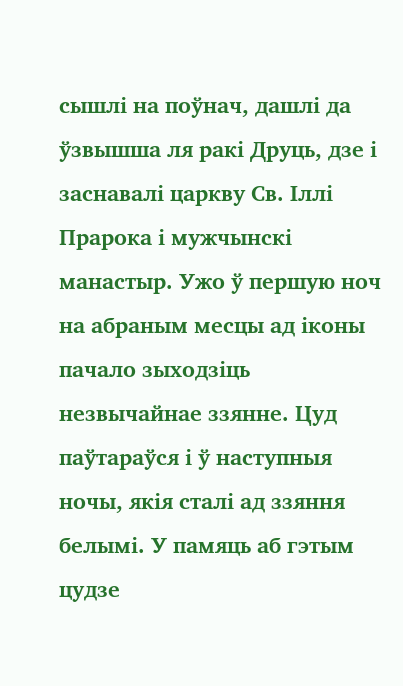сышлі на поўнач, дашлі да ўзвышша ля ракі Друць, дзе і заснавалі царкву Св. Іллі Прарока і мужчынскі манастыр. Ужо ў першую ноч на абраным месцы ад іконы пачало зыходзіць незвычайнае ззянне. Цуд паўтараўся і ў наступныя ночы, якія сталі ад ззяння белымі. У памяць аб гэтым цудзе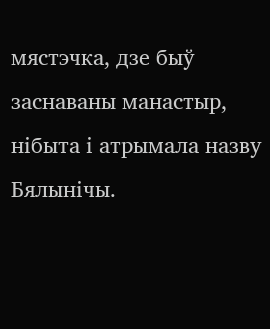мястэчка, дзе быў заснаваны манастыр, нібыта і атрымала назву Бялынічы.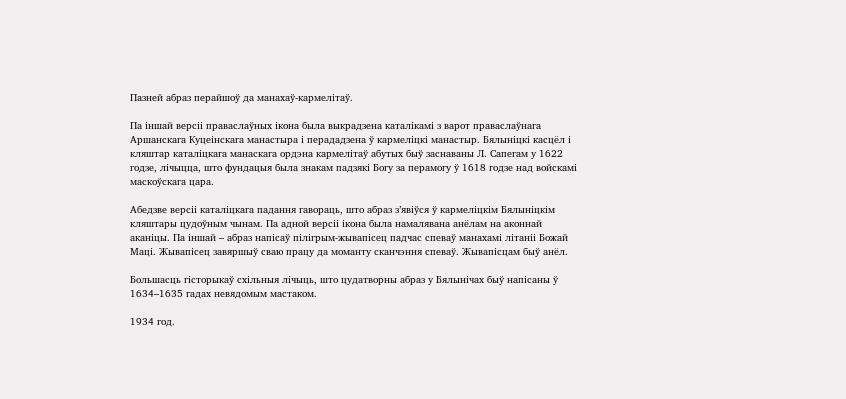Пазней абраз перайшоў да манахаў-кармелітаў.

Па іншай версіі праваслаўных ікона была выкрадзена каталікамі з варот праваслаўнага Аршанскага Куцеінскага манастыра і перададзена ў кармеліцкі манастыр. Бялыніцкі касцёл і кляштар каталіцкага манаскага ордэна кармелітаў абутых быў заснаваны Л. Сапегам у 1622 годзе, лічыцца, што фундацыя была знакам падзякі Богу за перамогу ў 1618 годзе над войскамі маскоўскага цара.

Абедзве версіі каталіцкага падання гавораць, што абраз з’явіўся ў кармеліцкім Бялыніцкім кляштары цудоўным чынам. Па адной версіі ікона была намалявана анёлам на аконнай аканіцы. Па іншай – абраз напісаў пілігрым-жывапісец падчас спеваў манахамі літаніі Божай Маці. Жывапісец завяршыў сваю працу да моманту сканчэння спеваў. Жывапісцам быў анёл.

Большасць гісторыкаў схільныя лічыць, што цудатворны абраз у Бялынічах быў напісаны ў 1634–1635 гадах невядомым мастаком.

1934 год.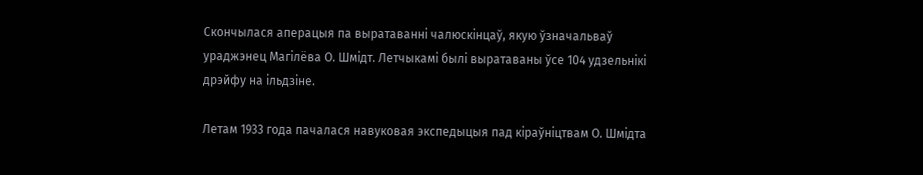Скончылася аперацыя па выратаванні чалюскінцаў, якую ўзначальваў ураджэнец Магілёва О. Шмідт. Летчыкамі былі выратаваны ўсе 104 удзельнікі дрэйфу на ільдзіне.

Летам 1933 года пачалася навуковая экспедыцыя пад кіраўніцтвам О. Шмідта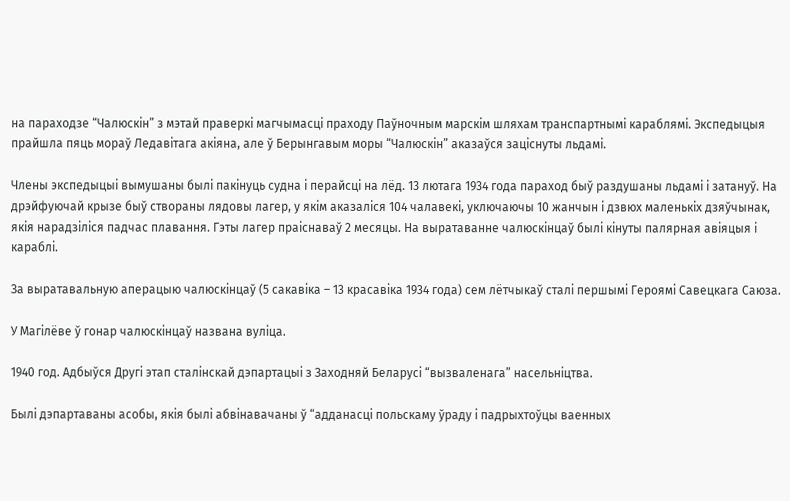на параходзе “Чалюскін” з мэтай праверкі магчымасці праходу Паўночным марскім шляхам транспартнымі караблямі. Экспедыцыя прайшла пяць мораў Ледавітага акіяна, але ў Берынгавым моры “Чалюскін” аказаўся заціснуты льдамі.

Члены экспедыцыі вымушаны былі пакінуць судна і перайсці на лёд. 13 лютага 1934 года параход быў раздушаны льдамі і затануў. На дрэйфуючай крызе быў створаны лядовы лагер, у якім аказаліся 104 чалавекі, уключаючы 10 жанчын і дзвюх маленькіх дзяўчынак, якія нарадзіліся падчас плавання. Гэты лагер праіснаваў 2 месяцы. На выратаванне чалюскінцаў былі кінуты палярная авіяцыя і караблі.

За выратавальную аперацыю чалюскінцаў (5 сакавіка – 13 красавіка 1934 года) сем лётчыкаў сталі першымі Героямі Савецкага Саюза.

У Магілёве ў гонар чалюскінцаў названа вуліца.

1940 год. Адбыўся Другі этап сталінскай дэпартацыі з Заходняй Беларусі “вызваленага” насельніцтва.

Былі дэпартаваны асобы, якія былі абвінавачаны ў “адданасці польскаму ўраду і падрыхтоўцы ваенных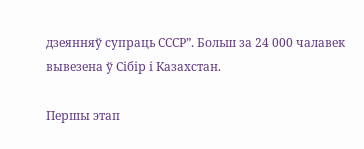дзеянняў супраць СССР”. Больш за 24 000 чалавек вывезена ў Сібір і Казахстан.

Першы этап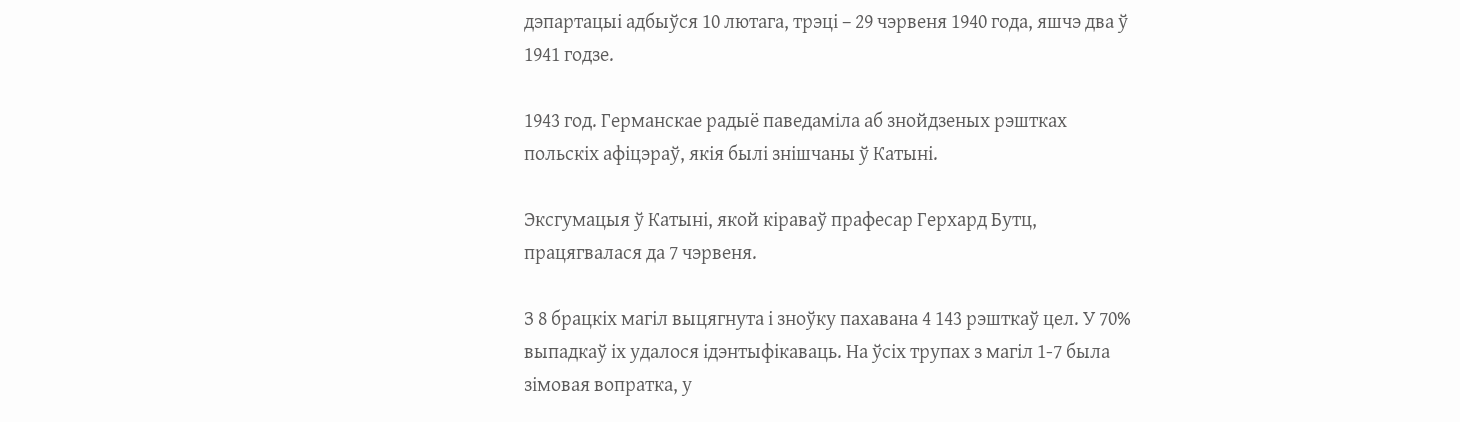дэпартацыі адбыўся 10 лютага, трэці – 29 чэрвеня 1940 года, яшчэ два ў 1941 годзе.

1943 год. Германскае радыё паведаміла аб знойдзеных рэштках польскіх афіцэраў, якія былі знішчаны ў Катыні.

Эксгумацыя ў Катыні, якой кіраваў прафесар Герхард Бутц, працягвалася да 7 чэрвеня.

З 8 брацкіх магіл выцягнута і зноўку пахавана 4 143 рэшткаў цел. У 70% выпадкаў іх удалося ідэнтыфікаваць. На ўсіх трупах з магіл 1-7 была зімовая вопратка, у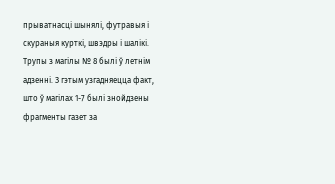прыватнасці шынялі, футравыя і скураныя курткі, швэдры і шалікі. Трупы з магілы № 8 былі ў летнім адзенні. З гэтым узгадняецца факт, што ў магілах 1-7 былі знойдзены фрагменты газет за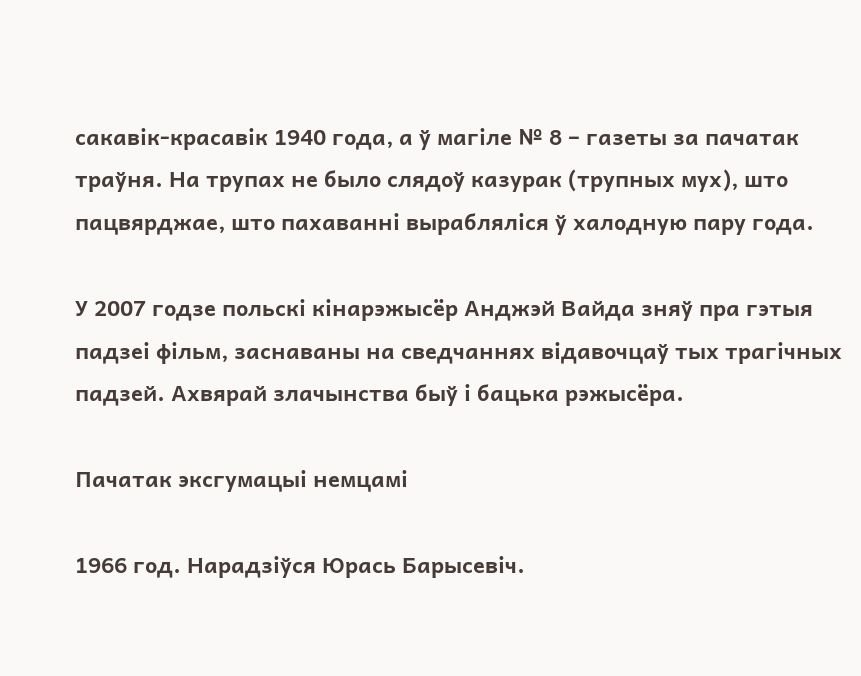сакавік-красавік 1940 года, а ў магіле № 8 – газеты за пачатак траўня. На трупах не было слядоў казурак (трупных мух), што пацвярджае, што пахаванні вырабляліся ў халодную пару года.

У 2007 годзе польскі кінарэжысёр Анджэй Вайда зняў пра гэтыя падзеі фільм, заснаваны на сведчаннях відавочцаў тых трагічных падзей. Ахвярай злачынства быў і бацька рэжысёра.

Пачатак эксгумацыі немцамі

1966 год. Нарадзіўся Юрась Барысевіч.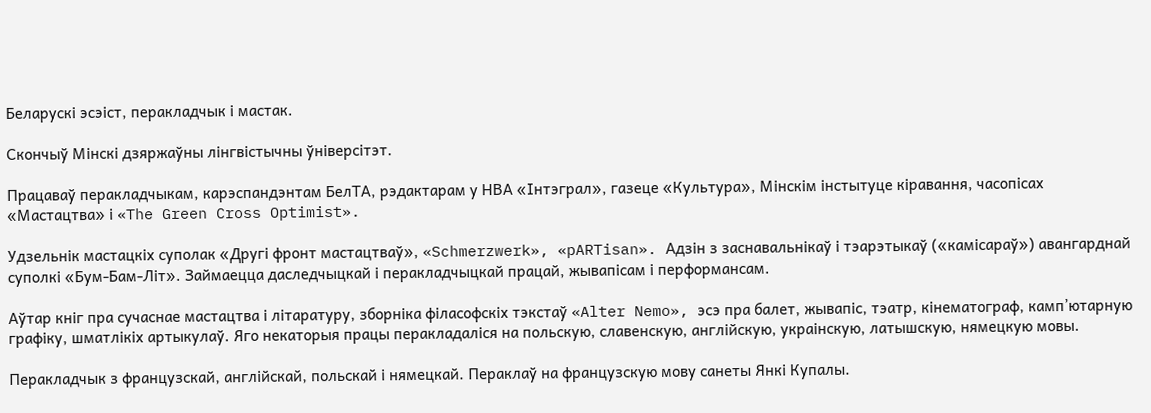Беларускі эсэіст, перакладчык і мастак.

Скончыў Мінскі дзяржаўны лінгвістычны ўніверсітэт.

Працаваў перакладчыкам, карэспандэнтам БелТА, рэдактарам у НВА «Інтэграл», газеце «Культура», Мінскім інстытуце кіравання, часопісах «Мастацтва» і «The Green Cross Optimist».

Удзельнік мастацкіх суполак «Другі фронт мастацтваў», «Schmerzwerk», «pARTisan». Адзін з заснавальнікаў і тэарэтыкаў («камісараў») авангарднай суполкі «Бум-Бам-Літ». Займаецца даследчыцкай і перакладчыцкай працай, жывапісам і перформансам.

Аўтар кніг пра сучаснае мастацтва і літаратуру, зборніка філасофскіх тэкстаў «Alter Nemo», эсэ пра балет, жывапіс, тэатр, кінематограф, камп’ютарную графіку, шматлікіх артыкулаў. Яго некаторыя працы перакладаліся на польскую, славенскую, англійскую, украінскую, латышскую, нямецкую мовы.

Перакладчык з французскай, англійскай, польскай і нямецкай. Пераклаў на французскую мову санеты Янкі Купалы.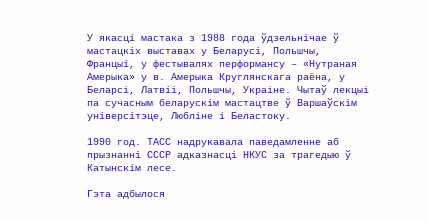У якасці мастака з 1988 года ўдзельнічае ў мастацкіх выставах у Беларусі, Польшчы, Францыі, у фестывалях перформансу – «Нутраная Амерыка» у в. Амерыка Круглянскага раёна, у Беларсі, Латвіі, Польшчы, Украіне. Чытаў лекцыі па сучасным беларускім мастацтве ў Варшаўскім універсітэце, Любліне і Беластоку.

1990 год. ТАСС надрукавала паведамленне аб прызнанні СССР адказнасці НКУС за трагедыю ў Катынскім лесе.

Гэта адбылося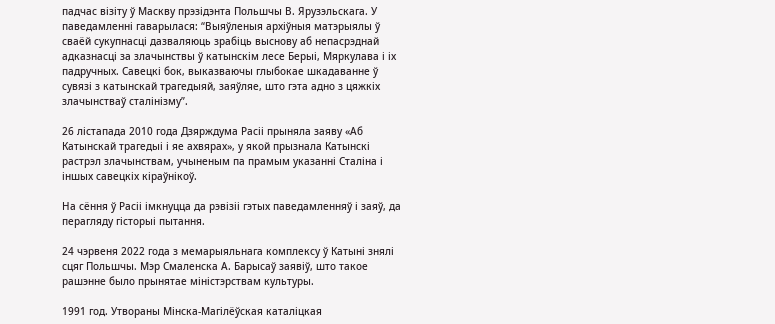падчас візіту ў Маскву прэзідэнта Польшчы В. Ярузэльскага. У паведамленні гаварылася: “Выяўленыя архіўныя матэрыялы ў сваёй сукупнасці дазваляюць зрабіць выснову аб непасрэднай адказнасці за злачынствы ў катынскім лесе Берыі, Мяркулава і іх падручных. Савецкі бок, выказваючы глыбокае шкадаванне ў сувязі з катынскай трагедыяй, заяўляе, што гэта адно з цяжкіх злачынстваў сталінізму”.

26 лістапада 2010 года Дзярждума Расіі прыняла заяву «Аб Катынскай трагедыі і яе ахвярах», у якой прызнала Катынскі растрэл злачынствам, учыненым па прамым указанні Сталіна і іншых савецкіх кіраўнікоў.

На сёння ў Расіі імкнуцца да рэвізіі гэтых паведамленняў і заяў, да перагляду гісторыі пытання.

24 чэрвеня 2022 года з мемарыяльнага комплексу ў Катыні знялі сцяг Польшчы. Мэр Смаленска А. Барысаў заявіў, што такое рашэнне было прынятае міністэрствам культуры.

1991 год. Утвораны Мінска-Магілёўская каталіцкая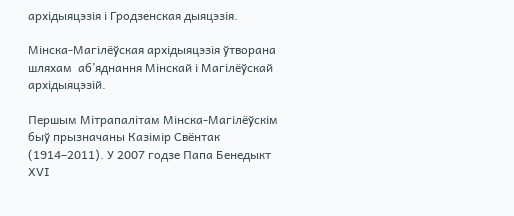архідыяцэзія і Гродзенская дыяцэзія.

Мінска-Магілёўская архідыяцэзія ўтворана шляхам  аб’яднання Мінскай і Магілёўскай архідыяцэзій.

Першым Мітрапалітам Мінска-Магілёўскім быў прызначаны Казімір Свёнтак (1914–2011). У 2007 годзе Папа Бенедыкт XVI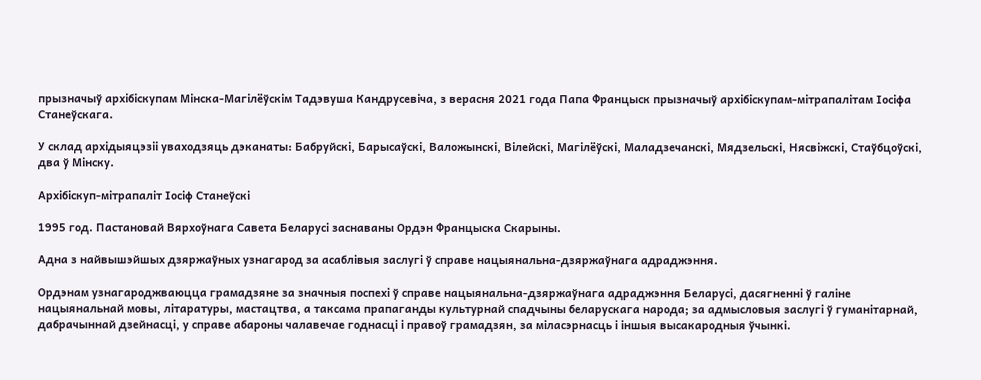прызначыў архібіскупам Мінска-Магілёўскім Тадэвуша Кандрусевіча, з верасня 2021 года Папа Францыск прызначыў архібіскупам-мітрапалітам Іосіфа Станеўскага.

У склад архідыяцэзіі уваходзяць дэканаты: Бабруйскі, Барысаўскі, Валожынскі, Вілейскі, Магілёўскі, Маладзечанскі, Мядзельскі, Нясвіжскі, Стаўбцоўскі, два ў Мінску.

Архібіскуп-мітрапаліт Іосіф Станеўскі

1995 год. Пастановай Вярхоўнага Савета Беларусі заснаваны Ордэн Францыска Скарыны.

Адна з найвышэйшых дзяржаўных узнагарод за асаблівыя заслугі ў справе нацыянальна-дзяржаўнага адраджэння.

Ордэнам узнагароджваюцца грамадзяне за значныя поспехі ў справе нацыянальна-дзяржаўнага адраджэння Беларусі, дасягненні ў галіне нацыянальнай мовы, літаратуры, мастацтва, а таксама прапаганды культурнай спадчыны беларускага народа; за адмысловыя заслугі ў гуманітарнай, дабрачыннай дзейнасці, у справе абароны чалавечае годнасці і правоў грамадзян, за міласэрнасць і іншыя высакародныя ўчынкі.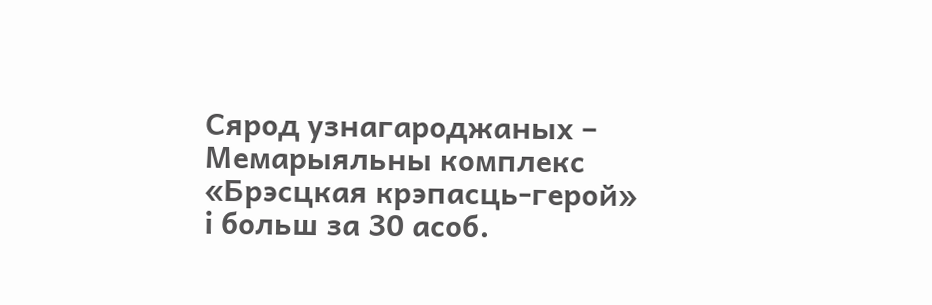Сярод узнагароджаных – Мемарыяльны комплекс «Брэсцкая крэпасць-герой» і больш за 30 асоб.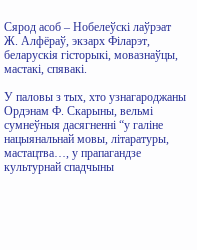Сярод асоб – Нобелеўскі лаўрэат Ж. Алфёраў, экзарх Філарэт, беларускія гісторыкі, мовазнаўцы, мастакі, спявакі.

У паловы з тых, хто узнагароджаны Ордэнам Ф. Скарыны, вельмі сумнеўныя дасягненні “у галіне нацыянальнай мовы, літаратуры, мастацтва…, у прапагандзе культурнай спадчыны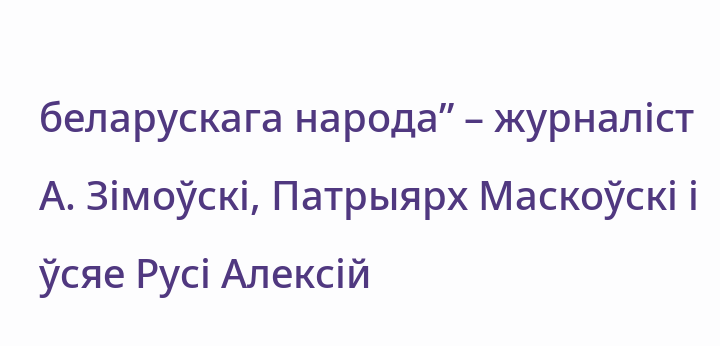беларускага народа” – журналіст А. Зімоўскі, Патрыярх Маскоўскі і ўсяе Русі Алексій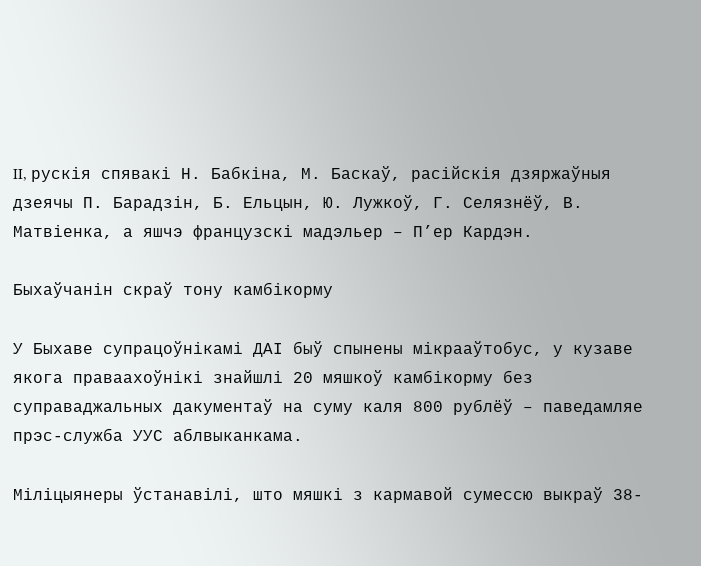II, рускія спявакі Н. Бабкіна, М. Баскаў, расійскія дзяржаўныя дзеячы П. Барадзін, Б. Ельцын, Ю. Лужкоў, Г. Селязнёў, В. Матвіенка, а яшчэ французскі мадэльер – П’ер Кардэн.

Быхаўчанін скраў тону камбікорму

У Быхаве супрацоўнікамі ДАІ быў спынены мікрааўтобус, у кузаве якога праваахоўнікі знайшлі 20 мяшкоў камбікорму без суправаджальных дакументаў на суму каля 800 рублёў – паведамляе прэс-служба УУС аблвыканкама.

Міліцыянеры ўстанавілі, што мяшкі з кармавой сумессю выкраў 38-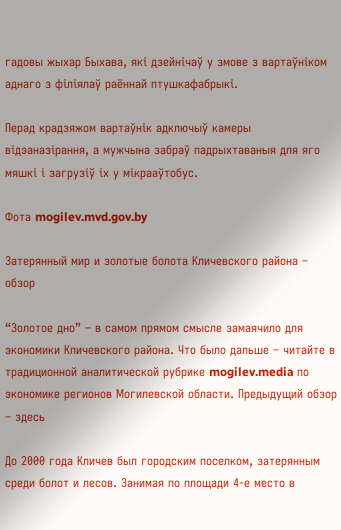гадовы жыхар Быхава, які дзейнічаў у змове з вартаўніком аднаго з філіялаў раённай птушкафабрыкі.

Перад крадзяжом вартаўнік адключыў камеры відэаназірання, а мужчына забраў падрыхтаваныя для яго мяшкі і загрузіў іх у мікрааўтобус.

Фота mogilev.mvd.gov.by

Затерянный мир и золотые болота Кличевского района – обзор

“Золотое дно” – в самом прямом смысле замаячило для экономики Кличевского района. Что было дальше – читайте в традиционной аналитической рубрике mogilev.media по экономике регионов Могилевской области. Предыдущий обзор – здесь

До 2000 года Кличев был городским поселком, затерянным среди болот и лесов. Занимая по площади 4-е место в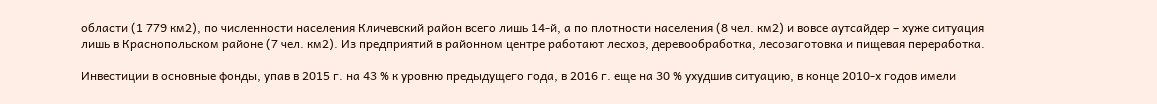области (1 779 км2), по численности населения Кличевский район всего лишь 14-й, а по плотности населения (8 чел. км2) и вовсе аутсайдер – хуже ситуация лишь в Краснопольском районе (7 чел. км2). Из предприятий в районном центре работают лесхоз, деревообработка, лесозаготовка и пищевая переработка.

Инвестиции в основные фонды, упав в 2015 г. на 43 % к уровню предыдущего года, в 2016 г. еще на 30 % ухудшив ситуацию, в конце 2010-х годов имели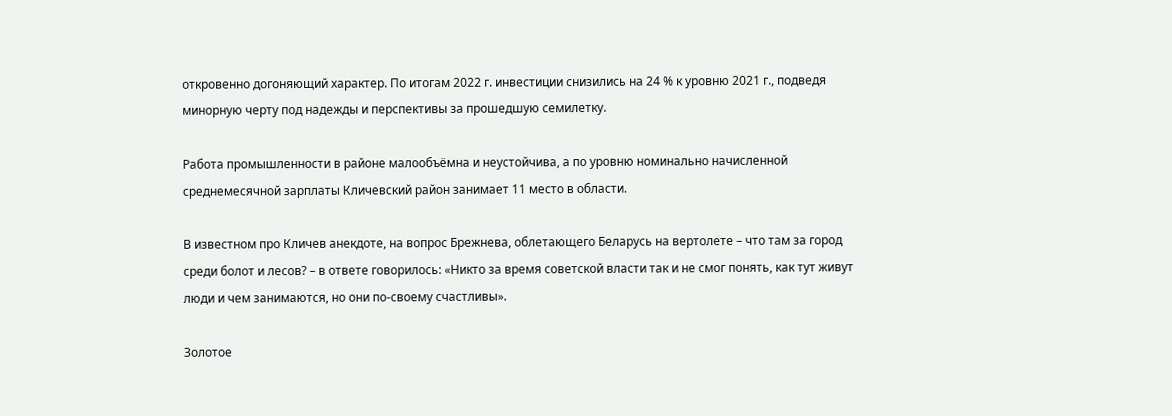откровенно догоняющий характер. По итогам 2022 г. инвестиции снизились на 24 % к уровню 2021 г., подведя минорную черту под надежды и перспективы за прошедшую семилетку.

Работа промышленности в районе малообъёмна и неустойчива, а по уровню номинально начисленной среднемесячной зарплаты Кличевский район занимает 11 место в области.

В известном про Кличев анекдоте, на вопрос Брежнева, облетающего Беларусь на вертолете – что там за город среди болот и лесов? – в ответе говорилось: «Никто за время советской власти так и не смог понять, как тут живут люди и чем занимаются, но они по-своему счастливы».

Золотое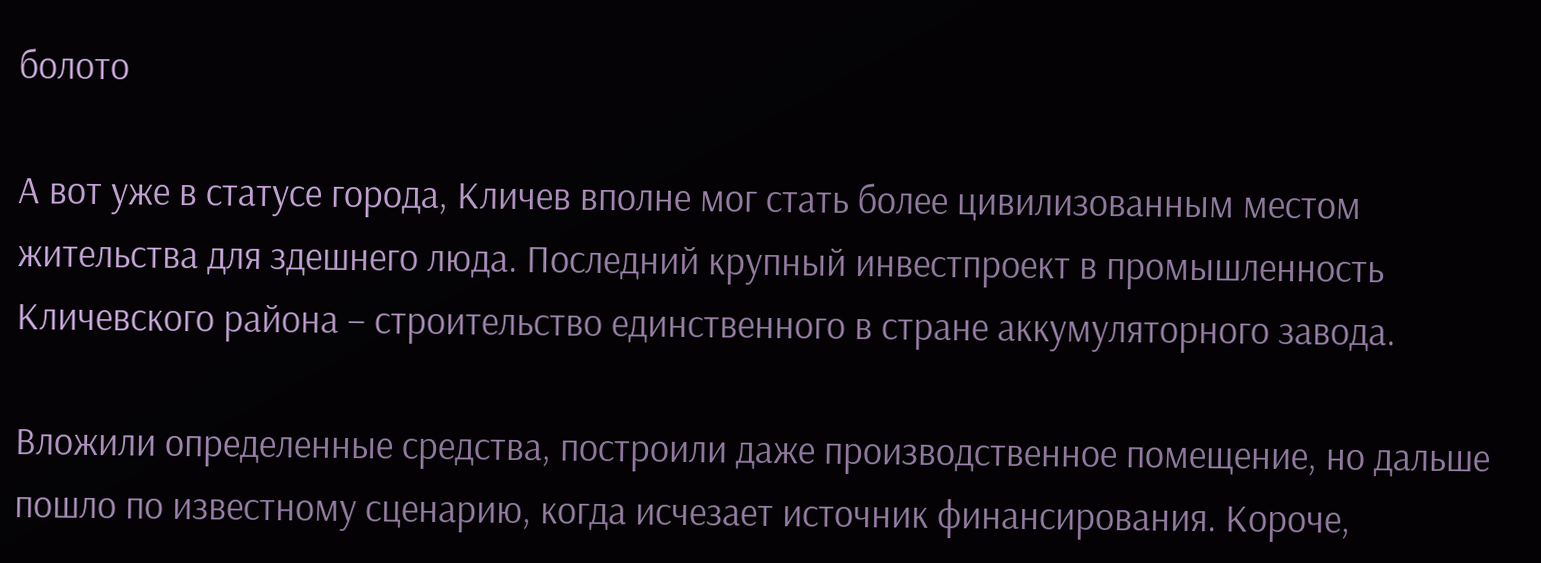болото

А вот уже в статусе города, Кличев вполне мог стать более цивилизованным местом жительства для здешнего люда. Последний крупный инвестпроект в промышленность Кличевского района – строительство единственного в стране аккумуляторного завода.

Вложили определенные средства, построили даже производственное помещение, но дальше  пошло по известному сценарию, когда исчезает источник финансирования. Короче,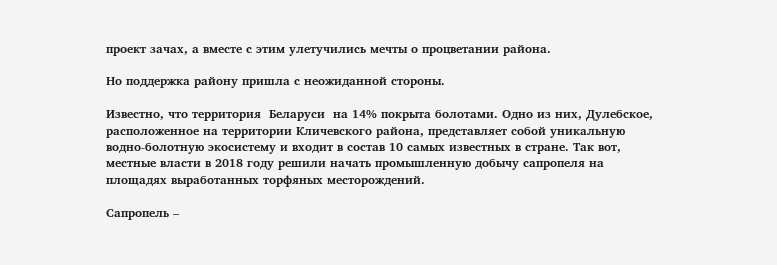проект зачах, а вместе с этим улетучились мечты о процветании района.

Но поддержка району пришла с неожиданной стороны.

Известно, что территория  Беларуси  на 14% покрыта болотами. Одно из них, Дулебское, расположенное на территории Кличевского района, представляет собой уникальную водно-болотную экосистему и входит в состав 10 самых известных в стране. Так вот, местные власти в 2018 году решили начать промышленную добычу сапропеля на площадях выработанных торфяных месторождений.

Сапропель –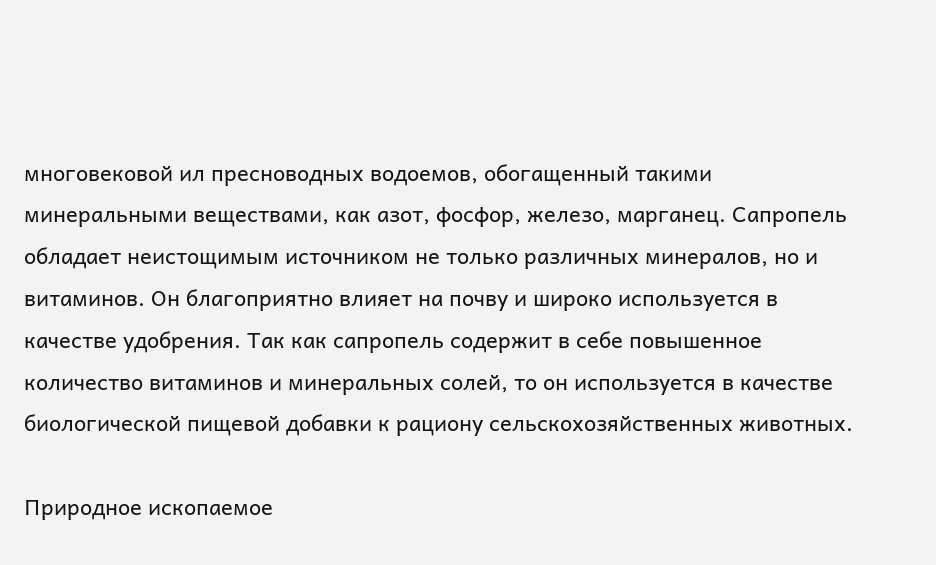многовековой ил пресноводных водоемов, обогащенный такими минеральными веществами, как азот, фосфор, железо, марганец. Сапропель обладает неистощимым источником не только различных минералов, но и витаминов. Он благоприятно влияет на почву и широко используется в качестве удобрения. Так как сапропель содержит в себе повышенное количество витаминов и минеральных солей, то он используется в качестве биологической пищевой добавки к рациону сельскохозяйственных животных.

Природное ископаемое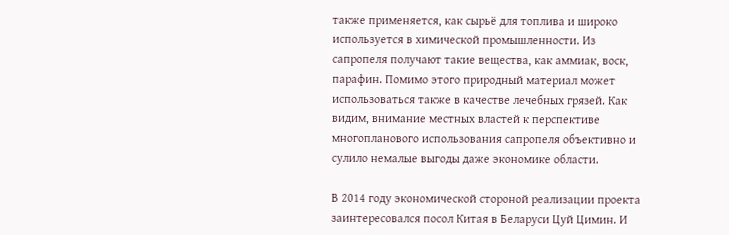также применяется, как сырьё для топлива и широко используется в химической промышленности. Из сапропеля получают такие вещества, как аммиак, воск, парафин. Помимо этого природный материал может использоваться также в качестве лечебных грязей. Как видим, внимание местных властей к перспективе многопланового использования сапропеля объективно и сулило немалые выгоды даже экономике области.

В 2014 году экономической стороной реализации проекта заинтересовался посол Китая в Беларуси Цуй Цимин. И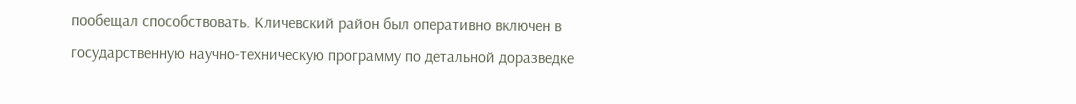пообещал способствовать. Кличевский район был оперативно включен в государственную научно-техническую программу по детальной доразведке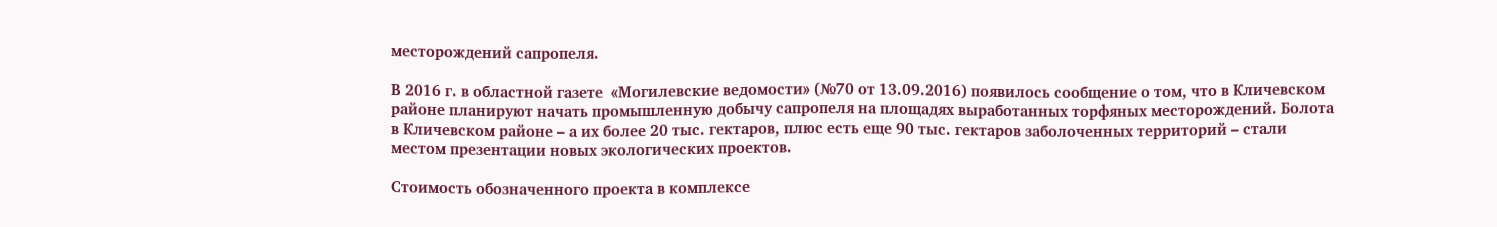месторождений сапропеля.

В 2016 г. в областной газете  «Могилевские ведомости» (№70 от 13.09.2016) появилось сообщение о том, что в Кличевском районе планируют начать промышленную добычу сапропеля на площадях выработанных торфяных месторождений. Болота в Кличевском районе – а их более 20 тыс. гектаров, плюс есть еще 90 тыс. гектаров заболоченных территорий – стали местом презентации новых экологических проектов.

Стоимость обозначенного проекта в комплексе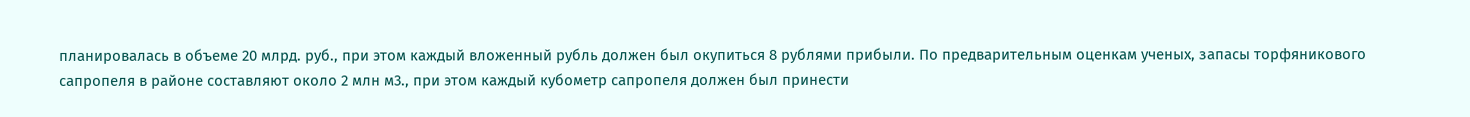планировалась в объеме 20 млрд. руб., при этом каждый вложенный рубль должен был окупиться 8 рублями прибыли. По предварительным оценкам ученых, запасы торфяникового сапропеля в районе составляют около 2 млн м3., при этом каждый кубометр сапропеля должен был принести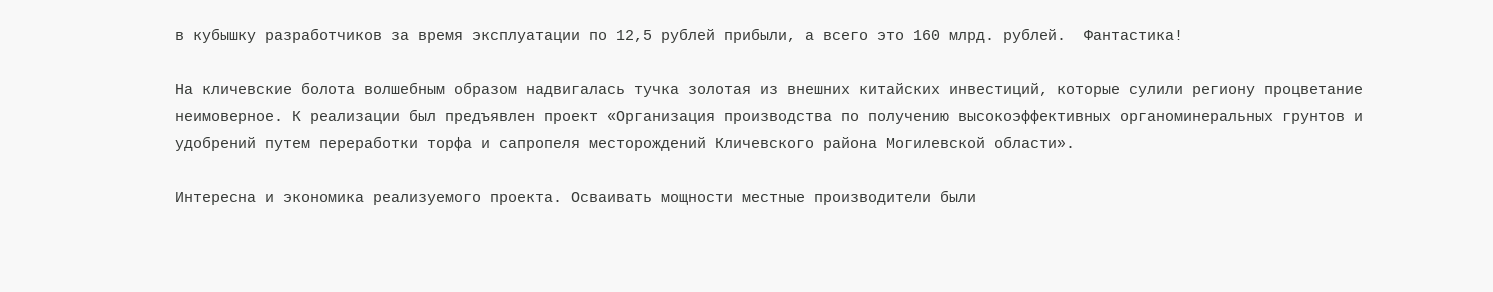в кубышку разработчиков за время эксплуатации по 12,5 рублей прибыли, а всего это 160 млрд. рублей.  Фантастика!

На кличевские болота волшебным образом надвигалась тучка золотая из внешних китайских инвестиций, которые сулили региону процветание неимоверное. К реализации был предъявлен проект «Организация производства по получению высокоэффективных органоминеральных грунтов и удобрений путем переработки торфа и сапропеля месторождений Кличевского района Могилевской области».

Интересна и экономика реализуемого проекта. Осваивать мощности местные производители были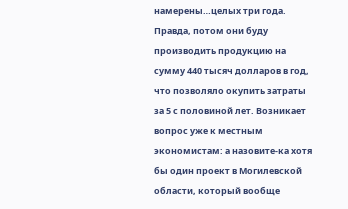намерены…целых три года. Правда, потом они буду производить продукцию на сумму 440 тысяч долларов в год, что позволяло окупить затраты за 5 с половиной лет. Возникает вопрос уже к местным экономистам: а назовите-ка хотя бы один проект в Могилевской области, который вообще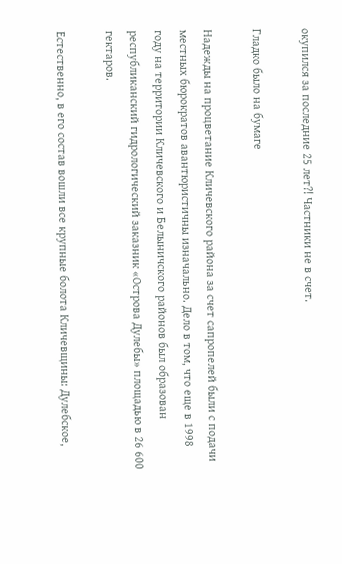окупился за последние 25 лет?! Частники не в счет.

Гладко было на бумаге

Надежды на процветание Кличевского района за счет сапропелей были с подачи местных бюрократов авантюристичны изначально. Дело в том, что еще в 1998 году на территории Кличевского и Белыничского районов был образован республиканский гидрологический заказник «Острова Дулебы» площадью в 26 600 гектаров.

Естественно, в его состав вошли все крупные болота Кличевщины: Дулебское,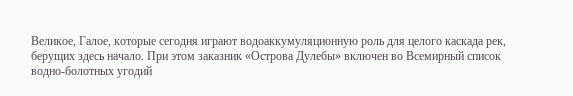Великое, Галое, которые сегодня играют водоаккумуляционную роль для целого каскада рек, берущих здесь начало. При этом заказник «Острова Дулебы» включен во Всемирный список водно-болотных угодий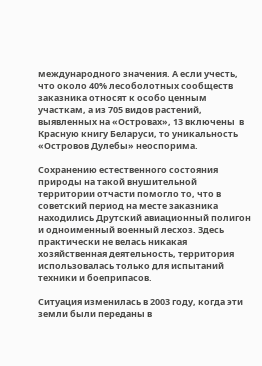международного значения. А если учесть, что около 40% лесоболотных сообществ заказника относят к особо ценным участкам, а из 705 видов растений, выявленных на «Островах», 13 включены  в Красную книгу Беларуси, то уникальность «Островов Дулебы» неоспорима.

Сохранению естественного состояния природы на такой внушительной территории отчасти помогло то, что в советский период на месте заказника находились Друтский авиационный полигон и одноименный военный лесхоз. Здесь практически не велась никакая хозяйственная деятельность, территория использовалась только для испытаний техники и боеприпасов.

Ситуация изменилась в 2003 году, когда эти земли были переданы в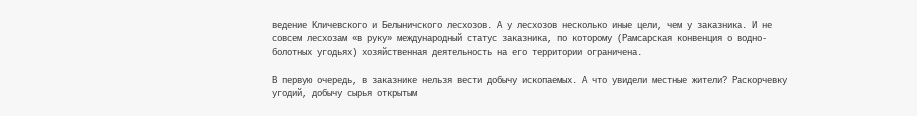ведение Кличевского и Белыничского лесхозов. А у лесхозов несколько иные цели, чем у заказника. И не совсем лесхозам «в руку» международный статус заказника, по которому (Рамсарская конвенция о водно-болотных угодьях) хозяйственная деятельность на его территории ограничена.

В первую очередь, в заказнике нельзя вести добычу ископаемых. А что увидели местные жители? Раскорчевку угодий, добычу сырья открытым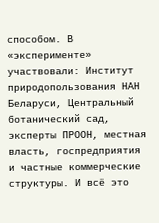способом. В «эксперименте» участвовали: Институт природопользования НАН Беларуси, Центральный ботанический сад, эксперты ПРООН, местная власть, госпредприятия и частные коммерческие структуры. И всё это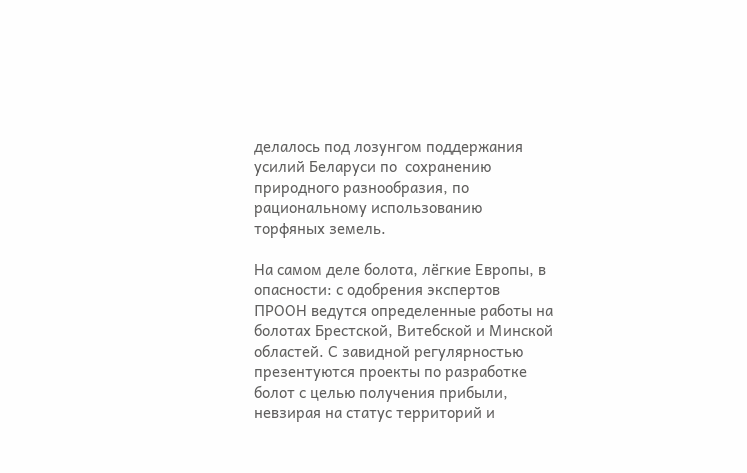делалось под лозунгом поддержания усилий Беларуси по  сохранению природного разнообразия, по рациональному использованию торфяных земель.

На самом деле болота, лёгкие Европы, в опасности: с одобрения экспертов ПРООН ведутся определенные работы на болотах Брестской, Витебской и Минской областей. С завидной регулярностью презентуются проекты по разработке болот с целью получения прибыли, невзирая на статус территорий и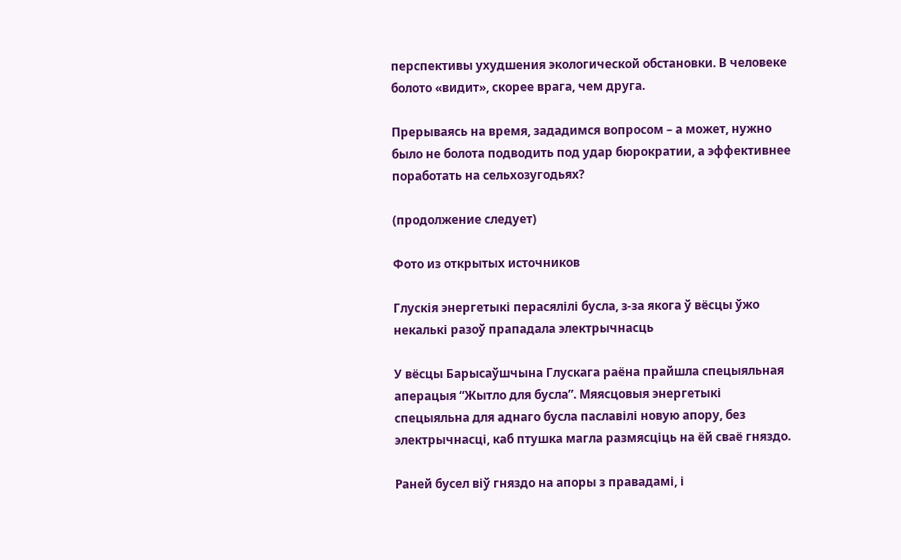перспективы ухудшения экологической обстановки. В человеке болото «видит», скорее врага, чем друга.

Прерываясь на время, зададимся вопросом – а может, нужно было не болота подводить под удар бюрократии, а эффективнее поработать на сельхозугодьях?

(продолжение следует)

Фото из открытых источников

Глускія энергетыкі перасялілі бусла, з-за якога ў вёсцы ўжо некалькі разоў прападала электрычнасць

У вёсцы Барысаўшчына Глускага раёна прайшла спецыяльная аперацыя “Жытло для бусла”. Мяясцовыя энергетыкі спецыяльна для аднаго бусла паславілі новую апору, без электрычнасці, каб птушка магла размясціць на ёй сваё гняздо.

Раней бусел віў гняздо на апоры з правадамі, і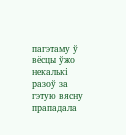пагэтаму ў вёсцы ўжо некалькі разоў за гэтую вясну прападала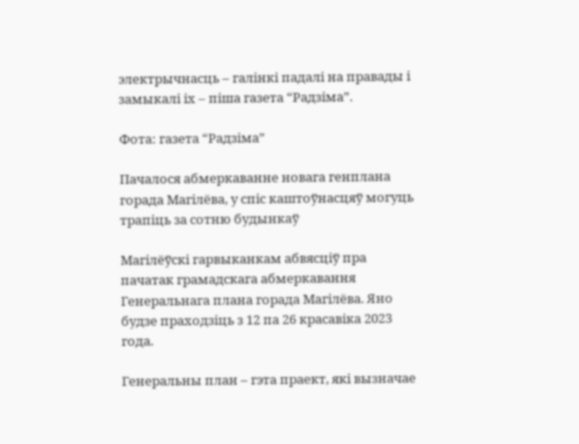электрычнасць – галінкі падалі на правады і замыкалі іх – піша газета “Радзіма”.

Фота: газета “Радзіма”

Пачалося абмеркаванне новага генплана горада Магілёва, у спіс каштоўнасцяў могуць трапіць за сотню будынкаў

Магілёўскі гарвыканкам абвясціў пра пачатак грамадскага абмеркавання Генеральнага плана горада Магілёва. Яно будзе праходзіць з 12 па 26 красавіка 2023 года.

Генеральны план – гэта праект, які вызначае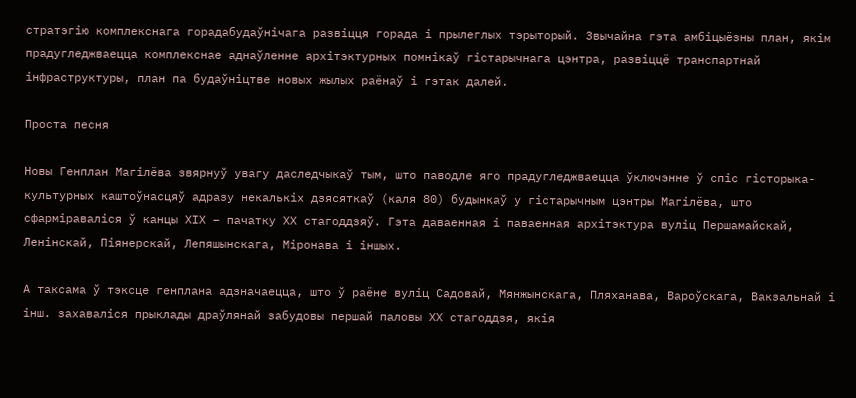стратэгію комплекснага горадабудаўнічага развіцця горада і прылеглых тэрыторый. Звычайна гэта амбіцыёзны план, якім прадугледжваецца комплекснае аднаўленне архітэктурных помнікаў гістарычнага цэнтра, развіццё транспартнай інфраструктуры, план па будаўніцтве новых жылых раёнаў і гэтак далей.

Проста песня

Новы Генплан Магілёва звярнуў увагу даследчыкаў тым, што паводле яго прадугледжваецца ўключэнне ў спіс гісторыка-культурных каштоўнасцяў адразу некалькіх дзясяткаў (каля 80) будынкаў у гістарычным цэнтры Магілёва, што сфарміраваліся ў канцы ХІХ – пачатку ХХ стагоддзяў. Гэта даваенная і паваенная архітэктура вуліц Першамайскай, Ленінскай, Піянерскай, Лепяшынскага, Міронава і іншых.

А таксама ў тэксце генплана адзначаецца, што ў раёне вуліц Садовай, Мянжынскага, Пляханава, Вароўскага, Вакзальнай і інш. захаваліся прыклады драўлянай забудовы першай паловы ХХ стагоддзя, якія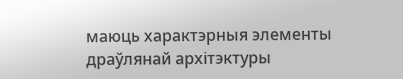маюць характэрныя элементы драўлянай архітэктуры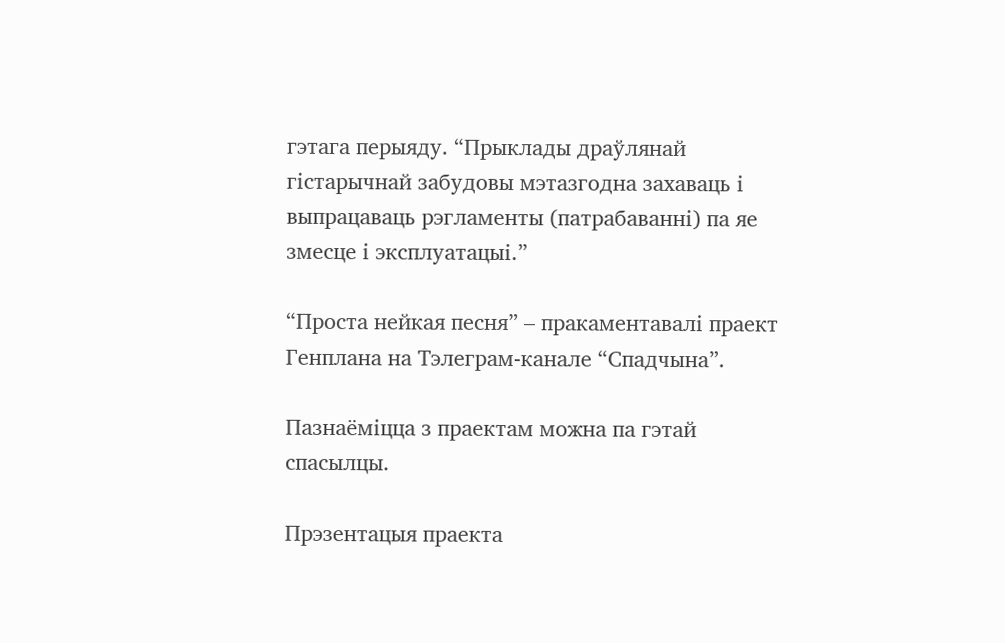гэтага перыяду. “Прыклады драўлянай гістарычнай забудовы мэтазгодна захаваць і выпрацаваць рэгламенты (патрабаванні) па яе змесце і эксплуатацыі.”

“Проста нейкая песня” – пракаментавалі праект Генплана на Тэлеграм-канале “Спадчына”.

Пазнаёміцца з праектам можна па гэтай спасылцы.

Прэзентацыя праекта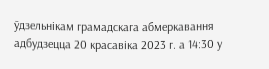ўдзельнікам грамадскага абмеркавання адбудзецца 20 красавіка 2023 г. а 14:30 у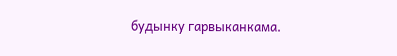будынку гарвыканкама.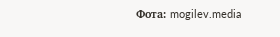Фота: mogilev.media